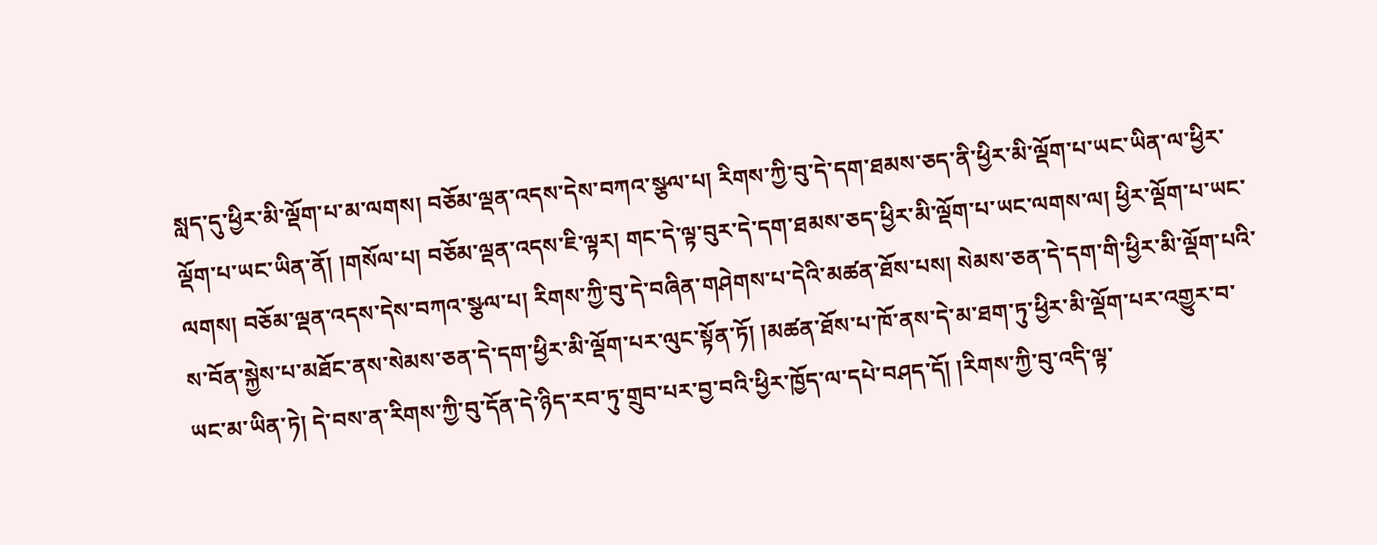སླད་དུ་ཕྱིར་མི་ལྡོག་པ་མ་ལགས། བཅོམ་ལྡན་འདས་དེས་བཀའ་སྩལ་པ། རིགས་ཀྱི་བུ་དེ་དག་ཐམས་ཅད་ནི་ཕྱིར་མི་ལྡོག་པ་ཡང་ཡིན་ལ་ཕྱིར་ལྡོག་པ་ཡང་ཡིན་ནོ། །གསོལ་པ། བཅོམ་ལྡན་འདས་ཇི་ལྟར། གང་དེ་ལྟ་བུར་དེ་དག་ཐམས་ཅད་ཕྱིར་མི་ལྡོག་པ་ཡང་ལགས་ལ། ཕྱིར་ལྡོག་པ་ཡང་ལགས། བཅོམ་ལྡན་འདས་དེས་བཀའ་སྩལ་པ། རིགས་ཀྱི་བུ་དེ་བཞིན་གཤེགས་པ་དེའི་མཚན་ཐོས་པས། སེམས་ཅན་དེ་དག་གི་ཕྱིར་མི་ལྡོག་པའི་ས་བོན་སྐྱེས་པ་མཐོང་ནས་སེམས་ཅན་དེ་དག་ཕྱིར་མི་ལྡོག་པར་ལུང་སྟོན་ཏོ། །མཚན་ཐོས་པ་ཁོ་ནས་དེ་མ་ཐག་ཏུ་ཕྱིར་མི་ལྡོག་པར་འགྱུར་བ་ཡང་མ་ཡིན་ཏེ། དེ་བས་ན་རིགས་ཀྱི་བུ་དོན་དེ་ཉིད་རབ་ཏུ་གྲུབ་པར་བྱ་བའི་ཕྱིར་ཁྱོད་ལ་དཔེ་བཤད་དོ། །རིགས་ཀྱི་བུ་འདི་ལྟ་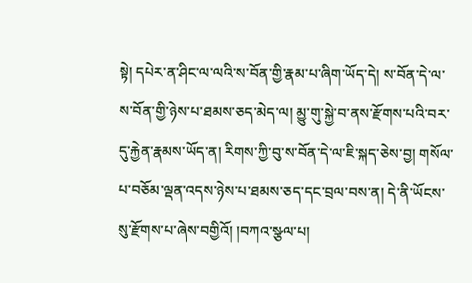སྟེ། དཔེར་ན་ཤིང་ལ་ལའི་ས་བོན་གྱི་རྣམ་པ་ཞིག་ཡོད་དེ། ས་བོན་དེ་ལ་ས་བོན་གྱི་ཉེས་པ་ཐམས་ཅད་མེད་ལ། མྱུ་གུ་སྐྱེ་བ་ནས་རྫོགས་པའི་བར་དུ་རྐྱེན་རྣམས་ཡོད་ན། རིགས་ཀྱི་བུ་ས་བོན་དེ་ལ་ཇི་སྐད་ཅེས་བྱ། གསོལ་པ་བཅོམ་ལྡན་འདས་ཉེས་པ་ཐམས་ཅད་དང་བྲལ་བས་ན། དེ་ནི་ཡོངས་སུ་རྫོགས་པ་ཞེས་བགྱིའོ། །བཀའ་སྩལ་པ།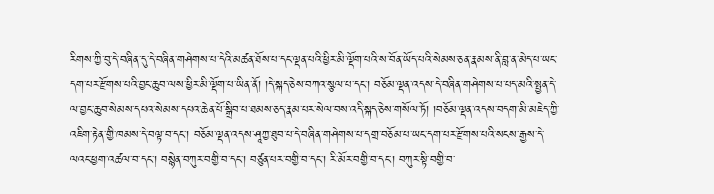རིགས་ཀྱི་བུ་དེ་བཞིན་དུ་དེ་བཞིན་གཤེགས་པ་དེའི་མཚན་ཐོས་པ་དང་ལྡན་པའི་ཕྱིར་མི་ལྡོག་པའི་ས་བོན་ཡོད་པའི་སེམས་ཅན་རྣམས་ནི་བླ་ན་མེད་པ་ཡང་དག་པར་རྫོགས་པའི་བྱང་ཆུབ་ལས་ཕྱིར་མི་ལྡོག་པ་ཡིན་ནོ། །དེ་སྐད་ཅེས་བཀའ་སྩལ་པ་དང་། བཅོམ་ལྡན་འདས་དེ་བཞིན་གཤེགས་པ་པད་མའི་སྤྱན་དེ་ལ་བྱང་ཆུབ་སེམས་དཔའ་སེམས་དཔའ་ཆེན་པོ་སྒྲིབ་པ་ཐམས་ཅད་རྣམ་པར་སེལ་བས་འདི་སྐད་ཅེས་གསོལ་ཏོ། །བཅོམ་ལྡན་འདས་བདག་མི་མཇེད་ཀྱི་འཇིག་རྟེན་གྱི་ཁམས་དེ་བལྟ་བ་དང་། བཅོམ་ལྡན་འདས་ཤཱཀྱ་ཐུབ་པ་དེ་བཞིན་གཤེགས་པ་དགྲ་བཅོམ་པ་ཡང་དག་པར་རྫོགས་པའི་སངས་རྒྱས་དེ་ལའང་ཕྱག་འཚལ་བ་དང་། བསྙེན་བཀུར་བགྱི་བ་དང་། བཙུན་པར་བགྱི་བ་དང་། རི་མོར་བགྱི་བ་དང་། བཀུར་སྟི་བགྱི་བ་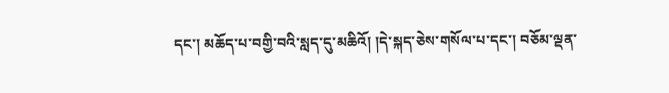དང་། མཆོད་པ་བགྱི་བའི་སླད་དུ་མཆིའོ། །དེ་སྐད་ཅེས་གསོལ་པ་དང་། བཅོམ་ལྡན་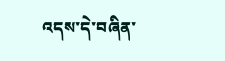འདས་དེ་བཞིན་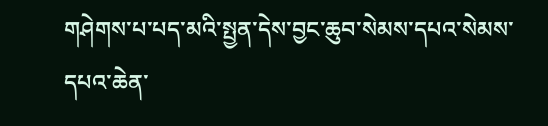གཤེགས་པ་པད་མའི་སྤྱན་དེས་བྱང་ཆུབ་སེམས་དཔའ་སེམས་དཔའ་ཆེན་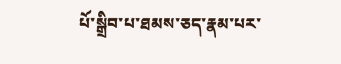པོ་སྒྲིབ་པ་ཐམས་ཅད་རྣམ་པར་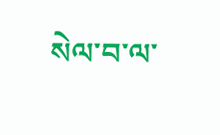སེལ་བ་ལ་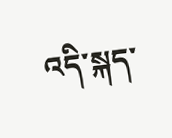འདི་སྐད་